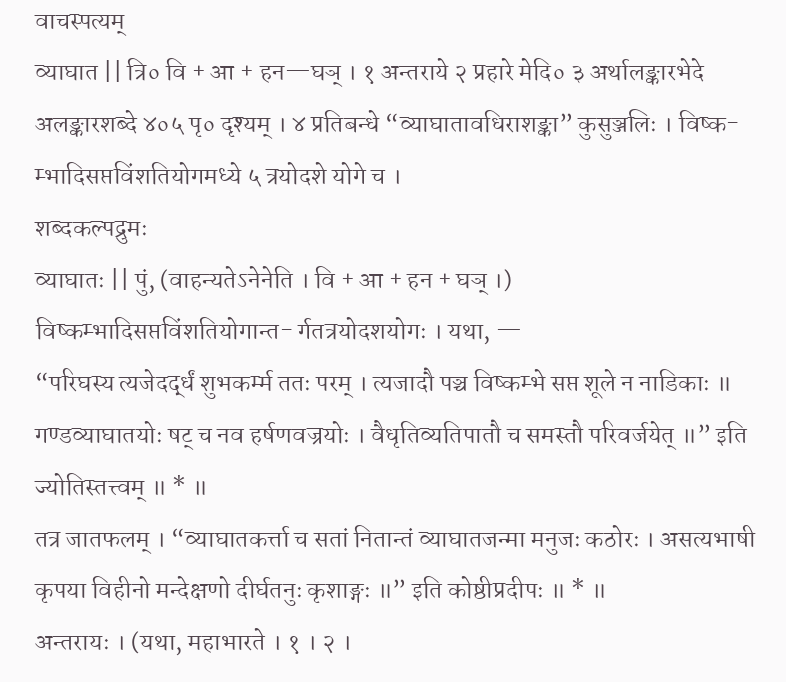वाचस्पत्यम्
व्याघात || त्रि० वि + आ + हन—घञ् । १ अन्तराये २ प्रहारे मेदि० ३ अर्थालङ्कारभेदे अलङ्कारशब्दे ४०५ पृ० दृश्यम् । ४ प्रतिबन्धे “व्याघातावधिराशङ्का” कुसुञ्जलिः । विष्क- म्भादिसप्तविंशतियोगमध्ये ५ त्रयोदशे योगे च ।
शब्दकल्पद्रुमः
व्याघातः || पुं, (वाहन्यतेऽनेनेति । वि + आ + हन + घञ् ।)
विष्कम्भादिसप्तविंशतियोगान्त- र्गतत्रयोदशयोगः । यथा, —
“परिघस्य त्यजेदर्द्धं शुभकर्म्म ततः परम् । त्यजादौ पञ्च विष्कम्भे सप्त शूले न नाडिकाः ॥ गण्डव्याघातयोः षट् च नव हर्षणवज्रयोः । वैधृतिव्यतिपातौ च समस्तौ परिवर्जयेत् ॥” इति ज्योतिस्तत्त्वम् ॥ * ॥
तत्र जातफलम् । “व्याघातकर्त्ता च सतां नितान्तं व्याघातजन्मा मनुजः कठोरः । असत्यभाषी कृपया विहीनो मन्देक्षणो दीर्घतनुः कृशाङ्गः ॥” इति कोष्ठीप्रदीपः ॥ * ॥
अन्तरायः । (यथा, महाभारते । १ । २ ।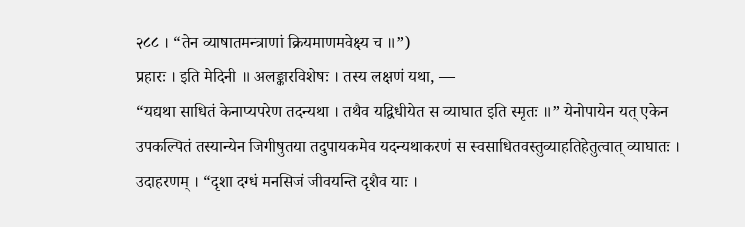२८८ । “तेन व्याषातमन्त्राणां क्रियमाणमवेक्ष्य च ॥”)
प्रहारः । इति मेदिनी ॥ अलङ्कारविशेषः । तस्य लक्षणं यथा, —
“यद्यथा साधितं केनाप्यपरेण तदन्यथा । तथैव यद्विधीयेत स व्याघात इति स्मृतः ॥” येनोपायेन यत् एकेन उपकल्पितं तस्यान्येन जिगीषुतया तदुपायकमेव यदन्यथाकरणं स स्वसाधितवस्तुव्याहतिहेतुत्वात् व्याघातः । उदाहरणम् । “दृशा दग्धं मनसिजं जीवयन्ति दृशैव याः ।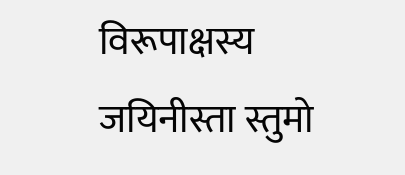विरूपाक्षस्य जयिनीस्ता स्तुमो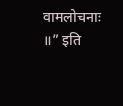वामलोचनाः ॥” इति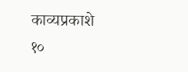काव्यप्रकाशे १०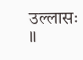उल्लासः ॥